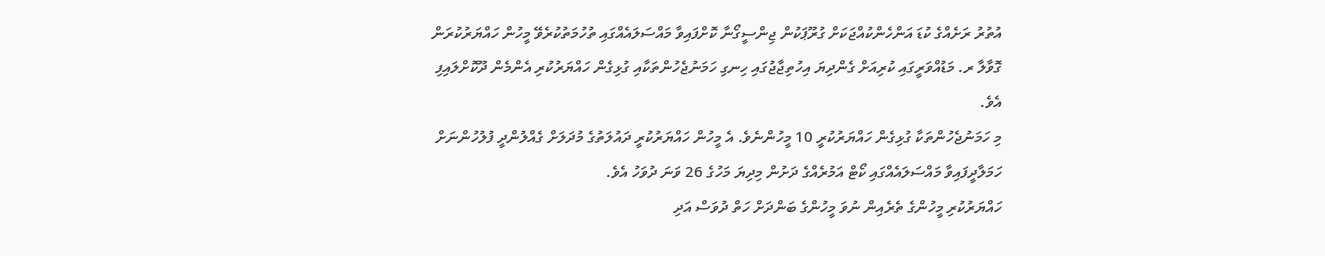އުތުރު ރަށެއްގެ ކުޑަ އަންހެންކުއްޖަކަށް ގުރޫޕަކުން ޖިންސީގޯނާ ކޮށްފައިވާ މައްސަލައެއްގައި ތުހުމަތުކުރެވޭ މީހުން ހައްޔަރުކުރަން ގޮވާލާ ރ. މަޑުއްވަރީގައި ކުރިއަށް ގެންދިޔަ އިހުތިޖާޖުގައި ހިނގި ހަމަނުޖެހުންތަކާއި ގުޅިގެން ހައްޔަރުކުރި އެންމެން ދޫކޮށްލައިފި އެވެ.
މި ހަމަނުޖެހުންތަކާ ގުޅިގެން ހައްޔަރުކުރީ 10 މީހުންނެވެ. އެ މީހުން ހައްޔަރުކުރީ ދައުލަތުގެ މުދަލަށް ގެއްލުންދީ ފުލުހުންނަށް ހަމަލާދީފައިވާ މައްސަލައެއްގައި ކޯޓް އަމުރެއްގެ ދަށުން މިދިޔަ މަހުގެ 26 ވަނަ ދުވަހު އެވެ.
ހައްޔަރުކުރި މީހުންގެ ތެރެއިން ނުވަ މީހުންގެ ބަންދަށް ހަތް ދުވަސް އަދި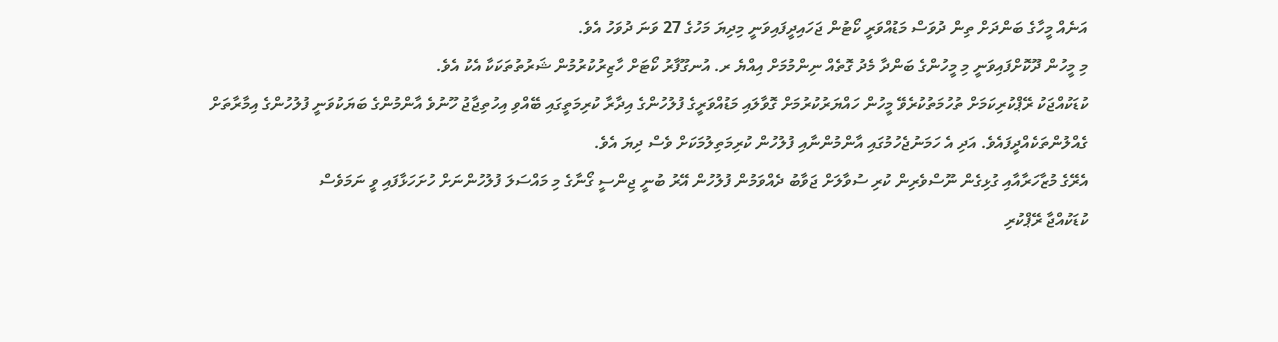އަނެއް މީހާގެ ބަންދަށް ތިން ދުވަސް މަޑުއްވަރީ ކޯޓުން ޖަހައިދީފައިވަނީ މިދިޔަ މަހުގެ 27 ވަނަ ދުވަހު އެވެ.
މި މީހުން ދޫކޮށްފައިވަނީ މި މީހުންގެ ބަންދާ މެދު ގޮތެއް ނިންމުމަށް އިއްޔެ ރ. އުނގޫފާރު ކޯޓަށް ހާޒިރުކުރުމުން ޝަރުތުތަކަކާ އެކު އެވެ.
ކުޑަކުއްޖަކު ރޭޕްކުރިކަމަށް ތުހުމަތުކުރެވޭ މީހުން ހައްޔަރުކުރުމަށް ގޮވާލައި މަޑުއްވަރީގެ ފުލުހުންގެ އިދާރާ ކުރިމަތީގައި ބޭއްވި އިހުތިޖާޖު ހޫނުވެ އާންމުންގެ ބަޔަކުވަނީ ފުލުހުންގެ އިމާރާތަށް ގެއްލުންތަކެއްދީފައެވެ. އަދި އެ ހަމަނުޖެހުމުގައި އާންމުންނާއި ފުލުހުން ކުރިމަތިލުމަކަށް ވެސް ދިޔަ އެވެ.
އެރޭގެ މުޒާހަރާއާއި ގުޅިގެން ނޫސްވެރިން ކުރި ސުވާލަށް ޖަވާބު ދެއްވަމުން ފުލުހުން އޭރު ބުނީ ޖިންސީ ގޯނާގެ މި މައްސަލަ ފުލުހުންނަށް ހުށަހަޅާފައި ވީ ނަމަވެސް
ކުޑަކުއްޖާ ރޭޕްކުރި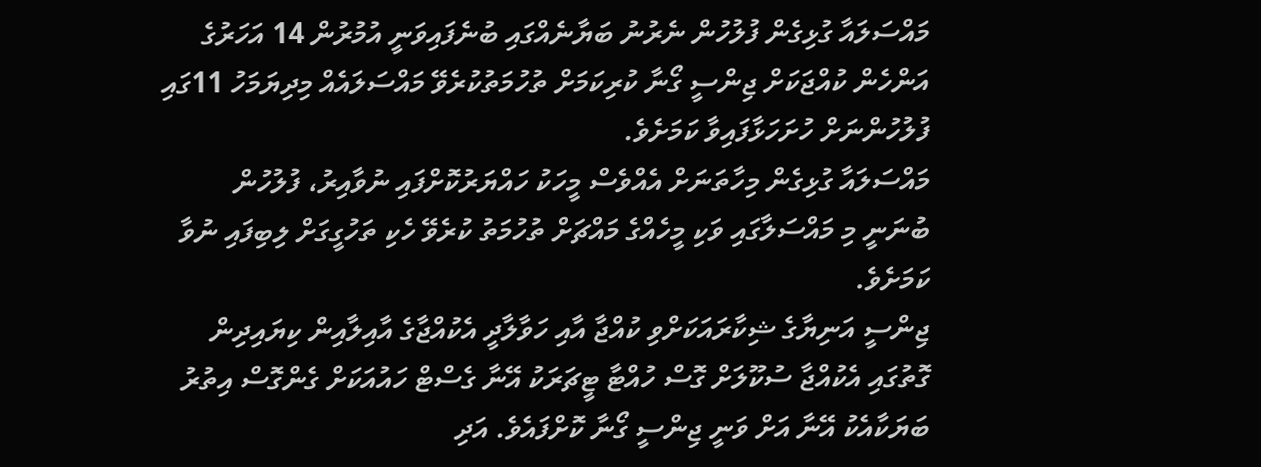މައްސަލައާ ގުޅިގެން ފުލުހުން ނެރުނު ބަޔާނެއްގައި ބުނެފައިވަނީ އުމުރުން 14 އަހަރުގެ އަންހެން ކުއްޖަކަށް ޖިންސީ ގޯނާ ކުރިކަމަށް ތުހުމަތުކުރެވޭ މައްސަލައެއް މިދިޔަމަހު 11ގައި ފުލުހުންނަށް ހުށަހަޅާފައިވާ ކަމަށެވެ.
މައްސަލައާ ގުޅިގެން މިހާތަނަށް އެއްވެސް މީހަކު ހައްޔަރުކޮށްފައި ނުވާއިރު، ފުލުހުން ބުނަނީ މި މައްސަލާގައި ވަކި މީހެއްގެ މައްޗަށް ތުހުމަތު ކުރެވޭ ހެކި ތަހުގީގަށް ލިބިފައި ނުވާ ކަމަށެވެ.
ޖިންސީ އަނިޔާގެ ޝިކާރައަކަށްވި ކުއްޖާ އާއި ހަވާލާދީ އެކުއްޖާގެ އާއިލާއިން ކިޔައިދިން ގޮތުގައި އެކުއްޖާ ސުކޫލަށް ގޮސް ހުއްޓާ ޓީޗަރަކު އޭނާ ގެސްޓް ހައުއަކަށް ގެންގޮސް އިތުރު ބަޔަކާއެކު އޭނާ އަށް ވަނީ ޖިންސީ ގޯނާ ކޮށްފައެވެ. އަދި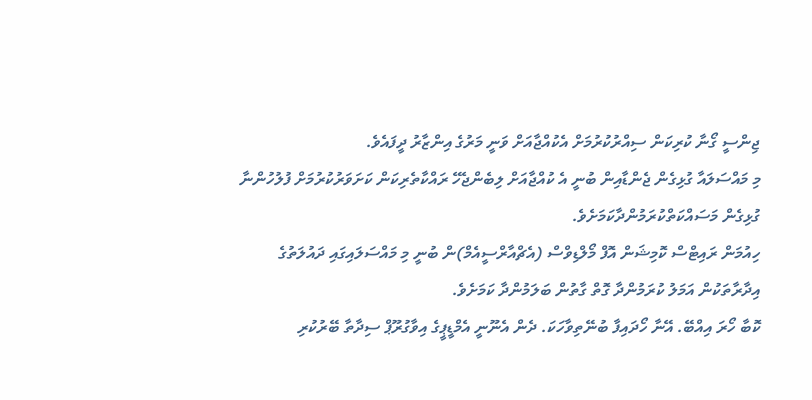ޖިންސީ ގޯނާ ކުރިކަން ސިއްރުކުރުމަށް އެކުއްޖާއަށް ވަނީ މަރުގެ އިންޒާރު ދީފައެވެ.
މި މައްސަލައާ ގުޅިގެން ޖެންޑާއިން ބުނީ އެ ކުއްޖާއަށް ލިބެންޖެހޭ ރައްކާތެރިކަން ކަށަވަރުކުރުމަށް ފުލުހުންނާ ގުޅިގެން މަސައްކަތްކުރަމުންދާކަމަށެވެ.
ހިއުމަން ރައިޓްސް ކޮމިޝަން އޮފް މޯލްޑިވްސް (އެޗްއާރްސީއެމް)ން ބުނީ މި މައްސަލައިގައި ދައުލަތުގެ އިދާރާތަކުން އަމަލު ކުރަމުންދާ ގޮތް ގާތުން ބަލަމުންދާ ކަމަށެވެ.
ކޮބާ ހޯރަ އިއްބޭ. އޭނާ ހޯދައިފާ ބުނޭތިވާހަކަ. ދެން އެނޫނީ އެމްޑީޕީގެ އިވާގުރޫޕް ސިދާތާ ބޭރުކުރި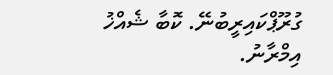ގުރޫޕްކައިރީބުނޭ. ކޮބާ ޝެއްޚު އިމްރާނު.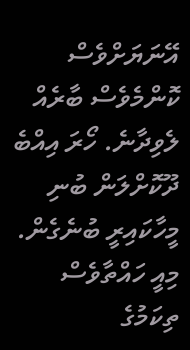އޭނަޔަށްވެސް ކޮންމެވެސް ބާރެއް ލެވިދާނެ. ހޯރަ އިއްބެ ދޫކޮށްލަން ބުނި މީހާކައިރީ ބުނެގެން. މިއީ ހައްތާވެސް ތިކަމުގެ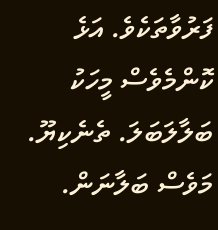ފަރުވާތަކެވެ. އަޅެ ކޮންމެވެސް މީހަކު ބަލާލަބަލަ. ތެނެކިޔޫ. މަވެސް ބަލާނަން.